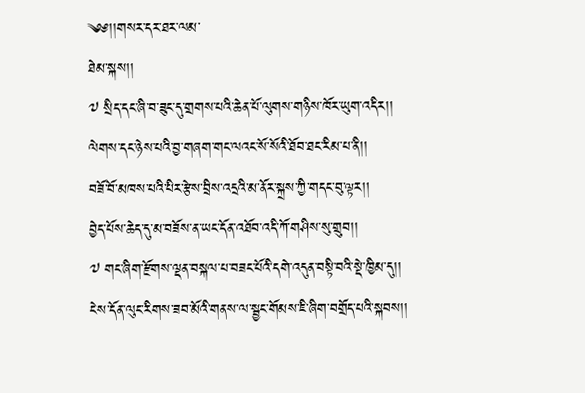༄༅།།གསར་དར་ཐར་ལམ་
ཐེམ་སྐས།།
༧ སྲིད་དང་ཞི་བ་ཟུང་དུ་གྲགས་པའི་ཆེན་པོ་ལུགས་གཉིས་ཁོར་ཡུག་འདིར།།
ལེགས་དང་ཉེས་པའི་བྱ་གཞག་གང་ལའང་སོ་སོའི་ཐོབ་ཐང་རིམ་པ་ནི།།
བཟོ་བོ་མཁས་པའི་པིར་རྩེས་བྲིས་འདྲའི་མ་ནོར་སྐྲས་ཀྱི་གདང་བུ་ལྟར།།
བྱེད་པོས་ཆེད་དུ་མ་བཟོས་ན་ཡང་དོན་འཐོབ་འདི་ཀོ་གཤིས་སུ་གྲུབ།།
༧ གང་ཞིག་རྫོགས་ལྡན་བསྐལ་པ་བཟང་པོའི་དགེ་འདུན་བསྟི་བའི་སྡེ་ཁྱིམ་དུ།།
ངེས་དོན་ལུང་རིགས་ཟབ་མོའི་གནས་ལ་སྦྱང་གོམས་ཇི་ཞིག་བགྲོད་པའི་སྐབས།།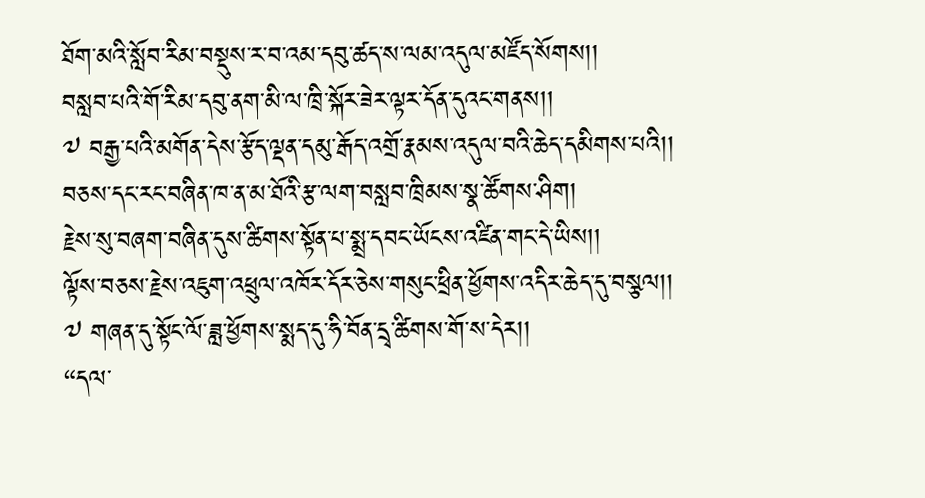ཐོག་མའི་སློབ་རིམ་བསྡུས་ར་བ་འམ་དབུ་ཚད་ས་ལམ་འདུལ་མཛོད་སོགས།།
བསླབ་པའི་གོ་རིམ་དབུ་ནག་མི་ལ་ཁྲི་སྐོར་ཟེར་ལྟར་དོན་དུའང་གནས།།
༧ བརྒྱ་པའི་མགོན་དེས་རྩོད་ལྡན་དམུ་རྒོད་འགྲོ་རྣམས་འདུལ་བའི་ཆེད་དམིགས་པའི།།
བཅས་དང་རང་བཞིན་ཁ་ན་མ་ཐོའི་རྩ་ལག་བསླབ་ཁྲིམས་སྣ་ཚོགས་ཤིག།
རྗེས་སུ་བཞག་བཞིན་དུས་ཚིགས་སྟོན་པ་སྨྲ་དབང་ཡོངས་འཛིན་གང་དེ་ཡིས།།
ལྟོས་བཅས་རྗེས་འཇུག་འཕྲུལ་འཁོར་དོར་ཅེས་གསུང་ཕྲིན་ཕྱོགས་འདིར་ཆེད་དུ་བསྩལ།།
༧ གཞན་དུ་སྟོང་ལོ་ཟླ་ཕྱོགས་སྨད་དུ་ཧི་བོན་དྲྭ་ཚིགས་གོ་ས་དེར།།
“དལ་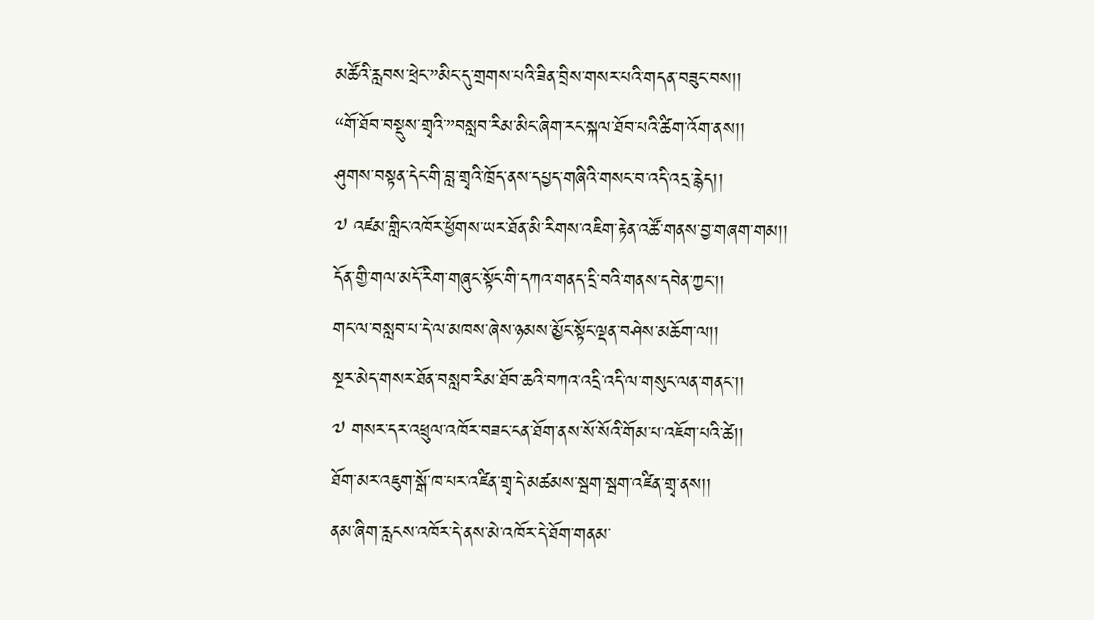མཚོའི་རླབས་ཕྲེང་”མིང་དུ་གྲགས་པའི་ཟིན་བྲིས་གསར་པའི་གདན་བཟུང་བས།།
“གོ་ཐོབ་བསྡུས་གྲྭའི་”བསླབ་རིམ་མིང་ཞིག་རང་སྐལ་ཐོབ་པའི་ཚིག་འོག་ནས།།
ཤུགས་བསྟན་དེང་གི་བླ་གྲྭའི་ཁྲོད་ནས་དཔྱད་གཞིའི་གསང་བ་འདི་འདྲ་རྙེད།།
༧ འཛམ་གླིང་འཁོར་ཕྱོགས་ཡར་ཐོན་མི་རིགས་འཇིག་རྟེན་འཚོ་གནས་བྱ་གཞག་གམ།།
དོན་གྱི་གལ་མདོ་རིག་གཞུང་སྟོང་གི་དཀའ་གནད་དྲི་བའི་གནས་དབེན་ཀྱང་།།
གང་ལ་བསླབ་པ་དེ་ལ་མཁས་ཞེས་ཉམས་མྱོང་སྟོང་ལྡན་བཤེས་མཆོག་ལ།།
སྔར་མེད་གསར་ཐོན་བསླབ་རིམ་ཐོབ་ཆའི་བཀའ་འདྲི་འདི་ལ་གསུང་ལན་གནང་།།
༧ གསར་དར་འཕྲུལ་འཁོར་བཟང་ངན་ཐོག་ནས་སོ་སོའི་གོམ་པ་འཇོག་པའི་ཚེ།།
ཐོག་མར་འཇུག་སྒོ་ཁ་པར་འཛིན་གྲྭ་དེ་མཚམས་སྦག་སྦག་འཛིན་གྲྭ་ནས།།
ནམ་ཞིག་རླངས་འཁོར་དེ་ནས་མེ་འཁོར་དེ་ཐོག་གནམ་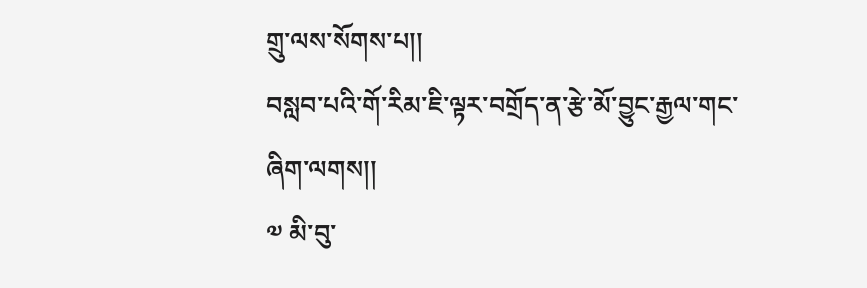གྲུ་ལས་སོགས་པ།།
བསླབ་པའི་གོ་རིམ་ཇི་ལྟར་བགྲོད་ན་རྩེ་མོ་བྱུང་རྒྱལ་གང་ཞིག་ལགས།།
༧ མི་བུ་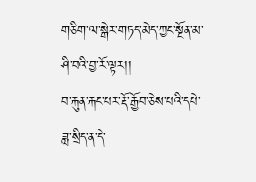གཅིག་ལ་སྒེར་གཏད་མེད་ཀྱང་སྔོན་མ་ཤི་བའི་བྱ་རོ་ལྟར།།
བ་རྐུན་རྐང་པར་རྡོ་རྒྱོབ་ཅེས་པའི་དཔེ་ཟླ་སྲིད་ན་དེ་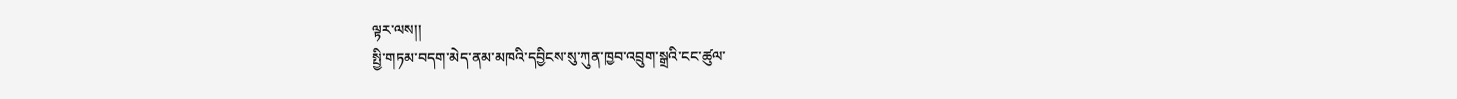ལྟར་ལས།།
སྤྱི་གཏམ་བདག་མེད་ནམ་མཁའི་དབྱིངས་སུ་ཀུན་ཁྱབ་འབྲུག་སྒྲའི་ངང་ཚུལ་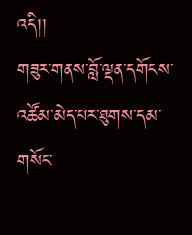འདི།།
གཟུར་གནས་བློ་ལྡན་དགོངས་འཚོམ་མེད་པར་ཐུགས་དམ་གསོང་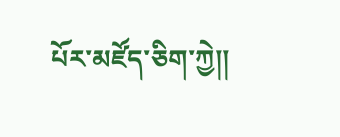པོར་མཛོད་ཅིག་ཀྱེ།།